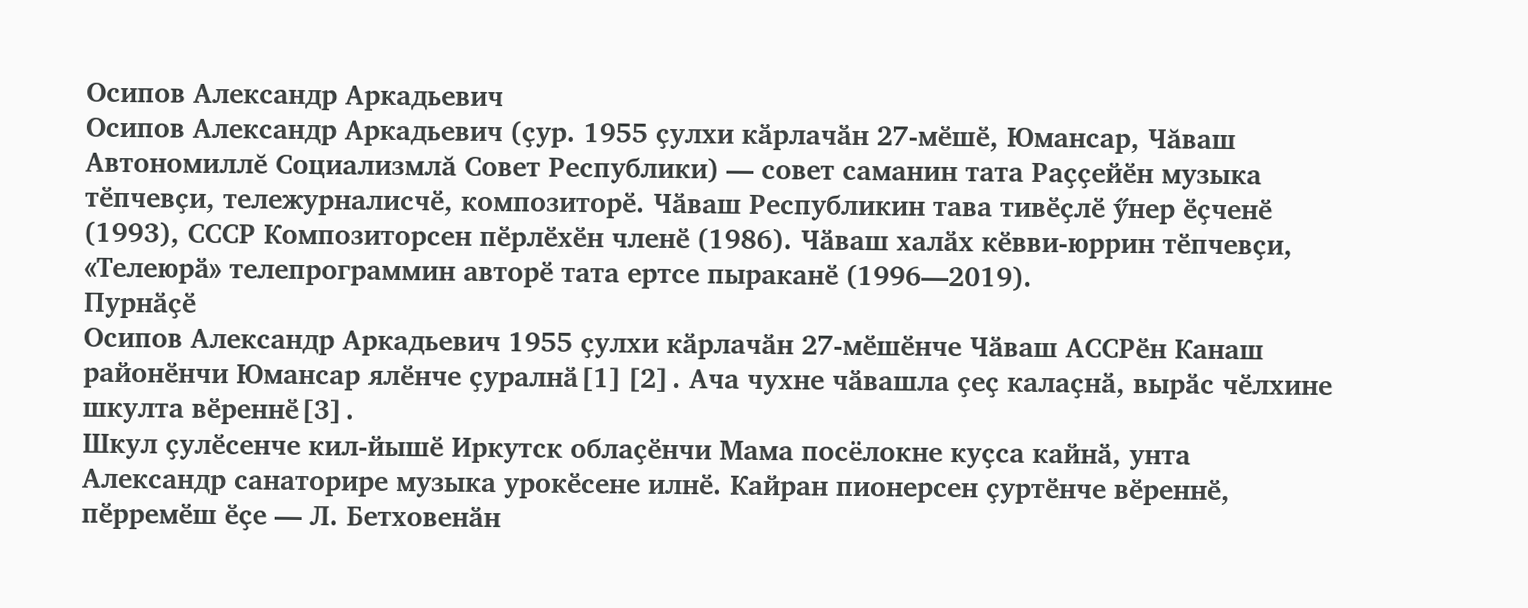Осипов Александр Аркадьевич
Осипов Александр Аркадьевич (ҫур. 1955 ҫулхи кӑрлачӑн 27-мӗшӗ, Юмансар, Чăваш Автономиллĕ Социализмлă Совет Республики) — совет саманин тата Раҫҫейӗн музыка тӗпчевҫи, тележурналисчӗ, композиторӗ. Чӑваш Республикин тава тивӗҫлӗ ӳнер ӗҫченӗ (1993), СССР Композиторсен пӗрлӗхӗн членӗ (1986). Чӑваш халӑх кӗвви-юррин тӗпчевҫи, «Телеюрӑ» телепрограммин авторӗ тата ертсе пыраканӗ (1996—2019).
Пурнӑҫӗ
Осипов Александр Аркадьевич 1955 ҫулхи кӑрлачӑн 27-мӗшӗнче Чӑваш АССРӗн Канаш районӗнчи Юмансар ялӗнче ҫуралнӑ[1][2]. Ача чухне чӑвашла ҫеҫ калаҫнӑ, вырӑс чӗлхине шкулта вӗреннӗ[3].
Шкул ҫулӗсенче кил-йышӗ Иркутск облаҫӗнчи Мама посёлокне куҫса кайнӑ, унта Александр санаторире музыка урокӗсене илнӗ. Кайран пионерсен ҫуртӗнче вӗреннӗ, пӗрремӗш ӗҫе — Л. Бетховенӑн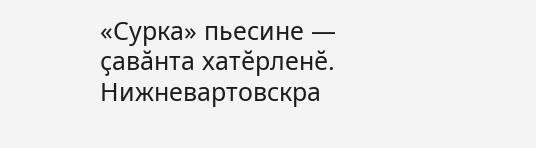«Сурка» пьесине — ҫавӑнта хатӗрленӗ. Нижневартовскра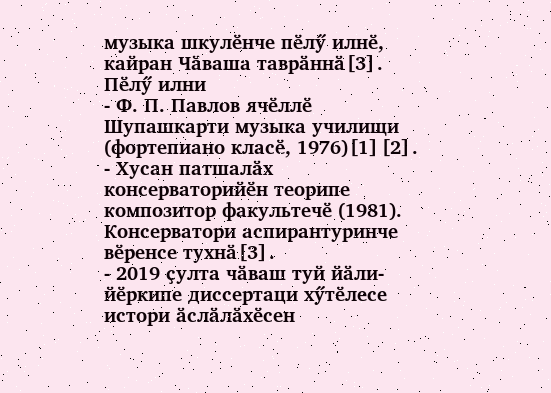музыка шкулӗнче пӗлӳ илнӗ, кайран Чӑваша таврӑннӑ[3].
Пӗлӳ илни
- Ф. П. Павлов ячӗллӗ Шупашкарти музыка училищи (фортепиано класӗ, 1976)[1][2].
- Хусан патшалӑх консерваторийӗн теорипе композитор факультечӗ (1981). Консерватори аспирантуринче вӗренсе тухнӑ[3].
- 2019 ҫулта чӑваш туй йӑли-йӗркипе диссертаци хӳтӗлесе истори ӑслӑлӑхӗсен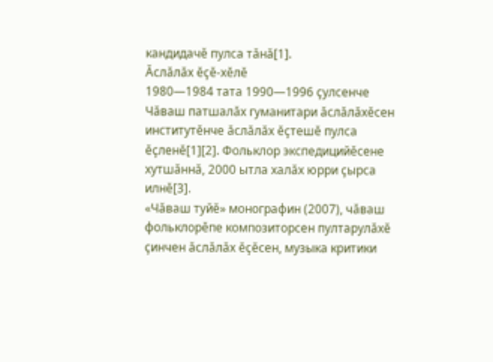кандидачӗ пулса тӑнӑ[1].
Ӑслӑлӑх ӗҫӗ-хӗлӗ
1980—1984 тата 1990—1996 ҫулсенче Чӑваш патшалӑх гуманитари ӑслӑлӑхӗсен институтӗнче ӑслӑлӑх ӗҫтешӗ пулса ӗҫленӗ[1][2]. Фольклор экспедицийӗсене хутшӑннӑ, 2000 ытла халӑх юрри ҫырса илнӗ[3].
«Чӑваш туйӗ» монографин (2007), чӑваш фольклорӗпе композиторсен пултарулӑхӗ ҫинчен ӑслӑлӑх ӗҫӗсен, музыка критики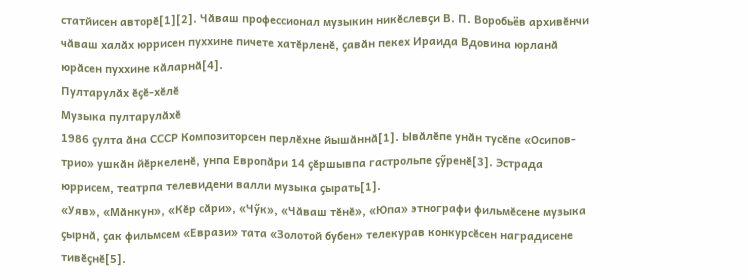статйисен авторӗ[1][2]. Чӑваш профессионал музыкин никӗслевҫи В. П. Воробьёв архивӗнчи чӑваш халӑх юррисен пуххине пичете хатӗрленӗ, ҫавӑн пекех Ираида Вдовина юрланӑ юрӑсен пуххине кӑларнӑ[4].
Пултарулӑх ӗҫӗ-хӗлӗ
Музыка пултарулӑхӗ
1986 ҫулта ӑна СССР Композиторсен перлӗхне йышӑннӑ[1]. Ывӑлӗпе унӑн тусӗпе «Осипов-трио» ушкӑн йӗркеленӗ, унпа Европӑри 14 ҫӗршывпа гастрольпе ҫӳренӗ[3]. Эстрада юррисем, театрпа телевидени валли музыка ҫырать[1].
«Уяв», «Мӑнкун», «Кӗр сӑри», «Чӳк», «Чӑваш тӗнӗ», «Юпа» этнографи фильмӗсене музыка ҫырнӑ, ҫак фильмсем «Еврази» тата «Золотой бубен» телекурав конкурсӗсен наградисене тивӗҫнӗ[5].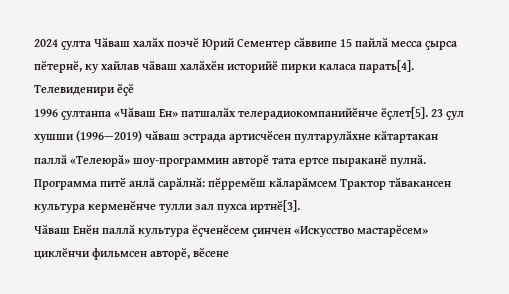2024 ҫулта Чӑваш халӑх поэчӗ Юрий Сементер сӑввипе 15 пайлӑ месса ҫырса пӗтернӗ, ку хайлав чӑваш халӑхӗн историйӗ пирки каласа парать[4].
Телевиденири ӗҫӗ
1996 ҫултанпа «Чӑваш Ен» патшалӑх телерадиокомпанийӗнче ӗҫлет[5]. 23 ҫул хушши (1996—2019) чӑваш эстрада артисчӗсен пултарулӑхне кӑтартакан паллӑ «Телеюрӑ» шоу-программин авторӗ тата ертсе пыраканӗ пулнӑ. Программа питӗ анлӑ сарӑлнӑ: пӗрремӗш кӑларӑмсем Трактор тӑвакансен культура керменӗнче тулли зал пухса иртнӗ[3].
Чӑваш Енӗн паллӑ культура ӗҫченӗсем ҫинчен «Искусство мастарӗсем» циклӗнчи фильмсен авторӗ, вӗсене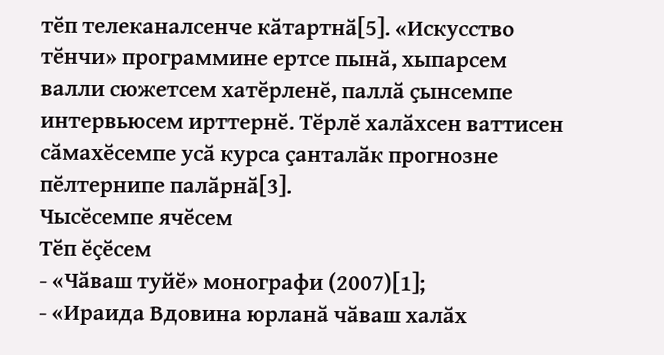тӗп телеканалсенче кӑтартнӑ[5]. «Искусство тӗнчи» программине ертсе пынӑ, хыпарсем валли сюжетсем хатӗрленӗ, паллӑ ҫынсемпе интервьюсем ирттернӗ. Тӗрлӗ халӑхсен ваттисен сӑмахӗсемпе усӑ курса ҫанталӑк прогнозне пӗлтернипе палӑрнӑ[3].
Чысӗсемпе ячӗсем
Тӗп ӗҫӗсем
- «Чӑваш туйӗ» монографи (2007)[1];
- «Ираида Вдовина юрланӑ чӑваш халӑх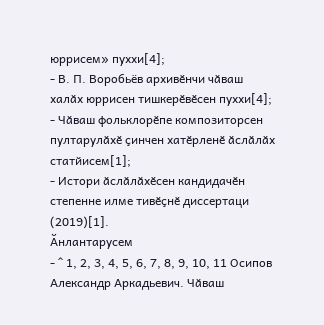юррисем» пуххи[4];
- В. П. Воробьёв архивӗнчи чӑваш халӑх юррисен тишкерӗвӗсен пуххи[4];
- Чӑваш фольклорӗпе композиторсен пултарулӑхӗ ҫинчен хатӗрленӗ ӑслӑлӑх статйисем[1];
- Истори ӑслӑлӑхӗсен кандидачӗн степенне илме тивӗҫнӗ диссертаци (2019)[1].
Ӑнлантарусем
- ^ 1, 2, 3, 4, 5, 6, 7, 8, 9, 10, 11 Осипов Александр Аркадьевич. Чӑваш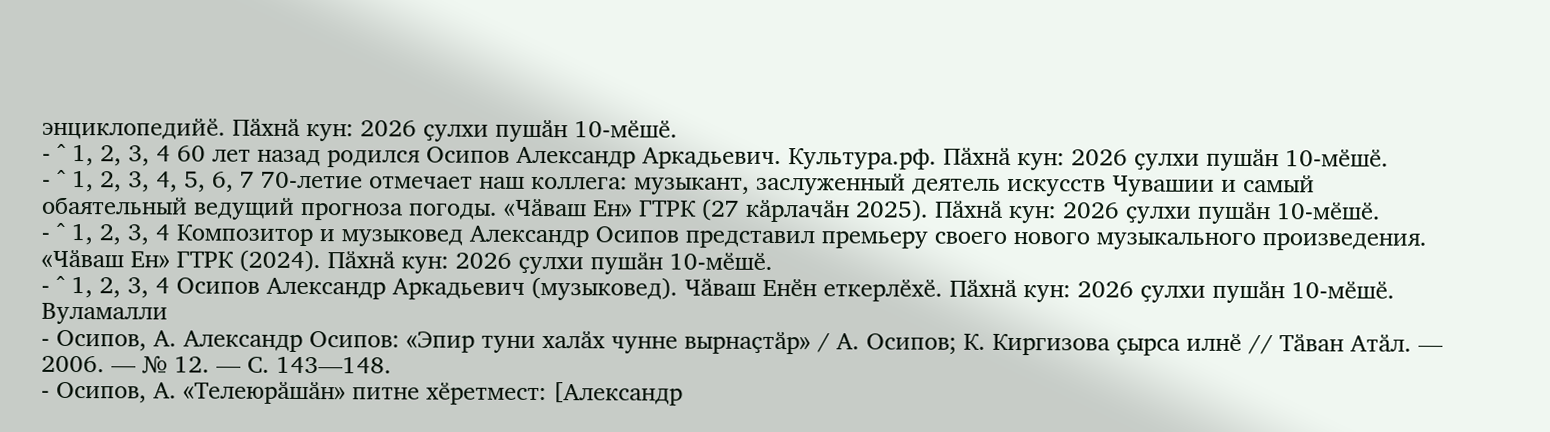энциклопедийӗ. Пӑхнӑ кун: 2026 ҫулхи пушӑн 10-мӗшӗ.
- ^ 1, 2, 3, 4 60 лет назад родился Осипов Александр Аркадьевич. Культура.рф. Пӑхнӑ кун: 2026 ҫулхи пушӑн 10-мӗшӗ.
- ^ 1, 2, 3, 4, 5, 6, 7 70-летие отмечает наш коллега: музыкант, заслуженный деятель искусств Чувашии и самый обаятельный ведущий прогноза погоды. «Чӑваш Ен» ГТРК (27 кӑрлачӑн 2025). Пӑхнӑ кун: 2026 ҫулхи пушӑн 10-мӗшӗ.
- ^ 1, 2, 3, 4 Композитор и музыковед Александр Осипов представил премьеру своего нового музыкального произведения. «Чӑваш Ен» ГТРК (2024). Пӑхнӑ кун: 2026 ҫулхи пушӑн 10-мӗшӗ.
- ^ 1, 2, 3, 4 Осипов Александр Аркадьевич (музыковед). Чӑваш Енӗн еткерлӗхӗ. Пӑхнӑ кун: 2026 ҫулхи пушӑн 10-мӗшӗ.
Вуламалли
- Осипов, А. Александр Осипов: «Эпир туни халӑх чунне вырнаҫтӑр» / А. Осипов; К. Киргизова ҫырса илнӗ // Тӑван Атӑл. — 2006. — № 12. — С. 143—148.
- Осипов, А. «Телеюрӑшӑн» питне хӗретмест: [Александр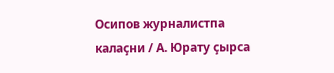Осипов журналистпа калаҫни / А. Юрату ҫырса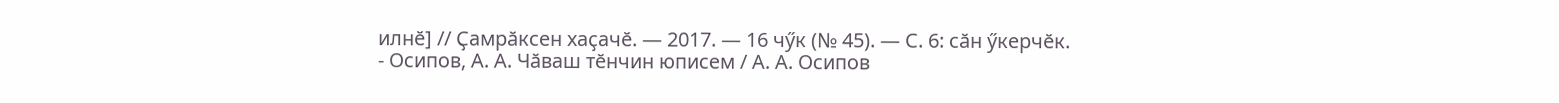илнӗ] // Ҫамрӑксен хаҫачӗ. — 2017. — 16 чӳк (№ 45). — С. 6: сӑн ӳкерчӗк.
- Осипов, А. А. Чӑваш тӗнчин юписем / А. А. Осипов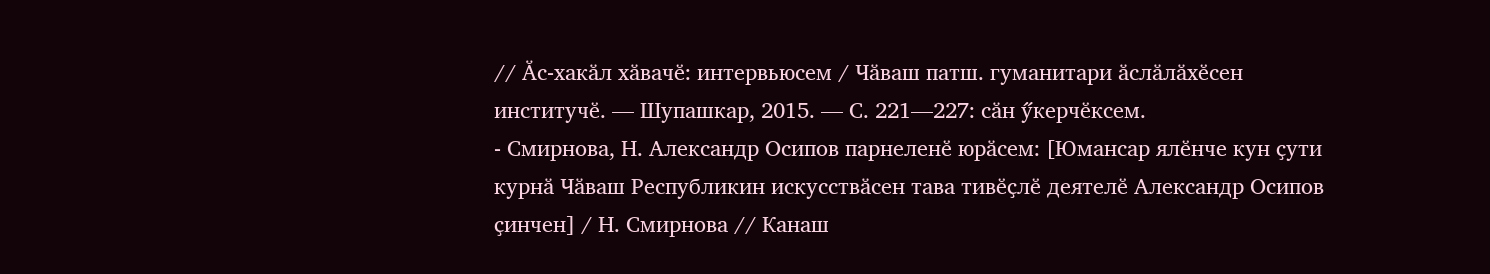// Ӑс-хакӑл хӑвачӗ: интервьюсем / Чӑваш патш. гуманитари ӑслӑлӑхӗсен институчӗ. — Шупашкар, 2015. — С. 221—227: сӑн ӳкерчӗксем.
- Смирнова, Н. Александр Осипов парнеленӗ юрӑсем: [Юмансар ялӗнче кун ҫути курнӑ Чӑваш Республикин искусствӑсен тава тивӗҫлӗ деятелӗ Александр Осипов ҫинчен] / Н. Смирнова // Канаш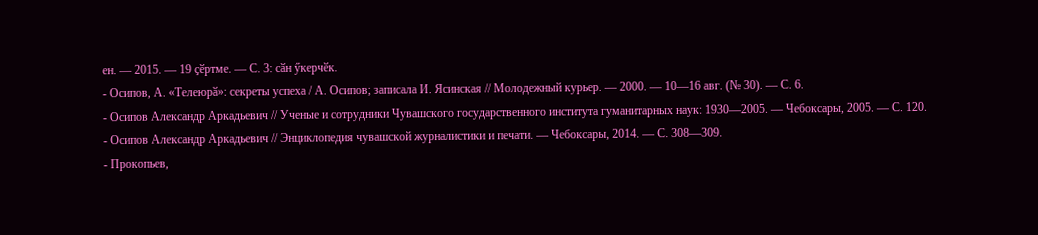ен. — 2015. — 19 ҫӗртме. — С. 3: сӑн ӳкерчӗк.
- Осипов, А. «Телеюрӑ»: секреты успеха / А. Осипов; записала И. Ясинская // Молодежный курьер. — 2000. — 10—16 авг. (№ 30). — С. 6.
- Осипов Александр Аркадьевич // Ученые и сотрудники Чувашского государственного института гуманитарных наук: 1930—2005. — Чебоксары, 2005. — С. 120.
- Осипов Александр Аркадьевич // Энциклопедия чувашской журналистики и печати. — Чебоксары, 2014. — С. 308—309.
- Прокопьев,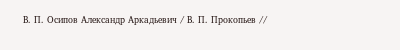В. П. Осипов Александр Аркадьевич / В. П. Прокопьев //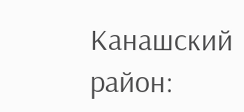Канашский район: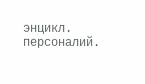энцикл. персоналий.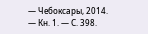— Чебоксары, 2014. — Кн. 1. — С. 398.